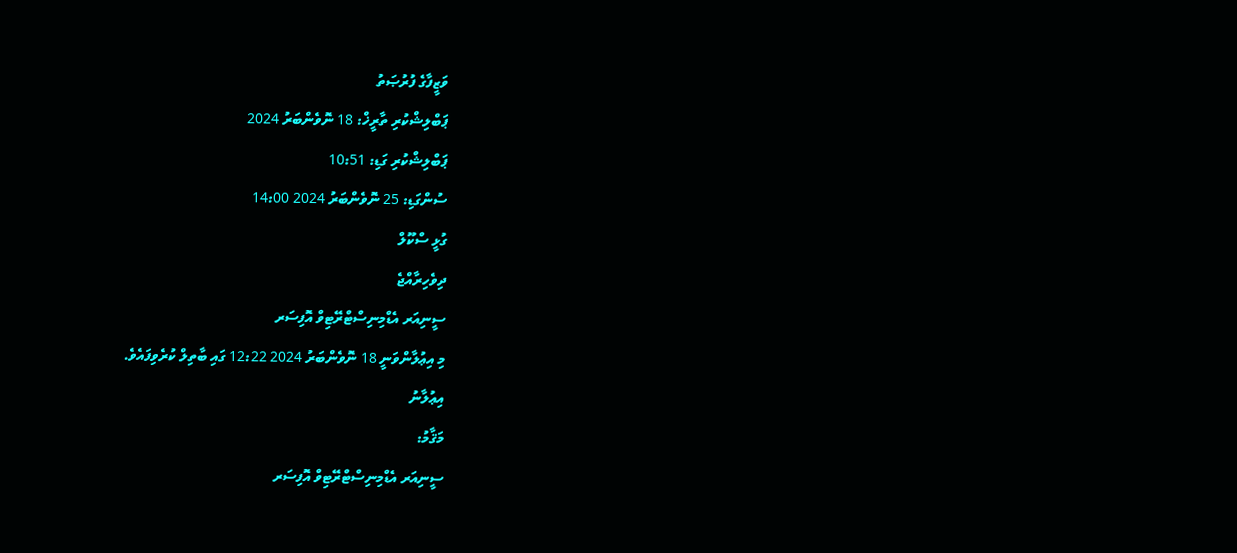ވަޒީފާގެ ފުރުޞަތު
ޕަބްލިޝްކުރި ތާރީޚް: 18 ނޮވެންބަރު 2024
ޕަބްލިޝްކުރި ގަޑި: 10:51
ސުންގަޑި: 25 ނޮވެންބަރު 2024 14:00
ގުޅީ ސްކޫލް
ދިވެހިރާއްޖެ
ސީނިއަރ އެޑްމިނިސްޓްރޭޓިވް އޮފިސަރ
މި އިޢުލާންވަނީ 18 ނޮވެންބަރު 2024 12:22 ގައި ބާތިލް ކުރެވިފައެވެ.
އިޢުލާނު
މަޤާމު:
ސީނިއަރ އެޑްމިނިސްޓްރޭޓިވް އޮފިސަރ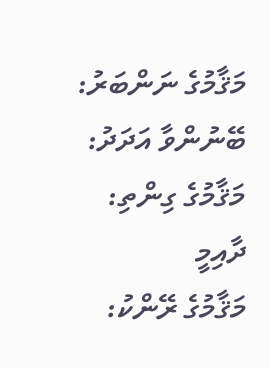މަޤާމުގެ ނަންބަރު:
ބޭނުންވާ އަދަދު:
މަޤާމުގެ ގިންތި:
ދާއިމީ
މަޤާމުގެ ރޭންކު: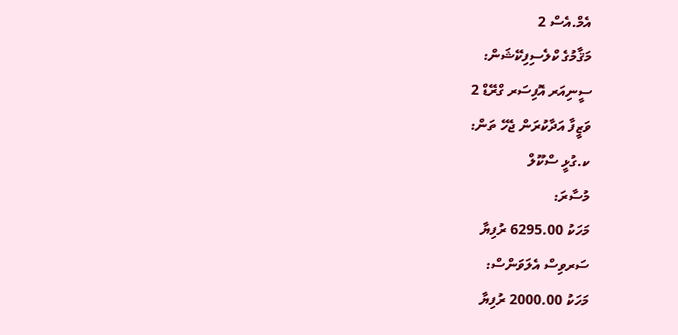އެމް.އެސް 2
މަޤާމުގެ ކްލެސިފިކޭޝަން:
ސީނިއަރ އޮފިސަރ ގްރޭޑް 2
ވަޒީފާ އަދާކުރަން ޖެހޭ ތަން:
ކ.ގުޅީ ސްކޫލް
މުސާރަ:
މަހަކު 6295.00 ރުފިޔާ
ސަރވިސް އެލަވަންސް:
މަހަކު 2000.00 ރުފިޔާ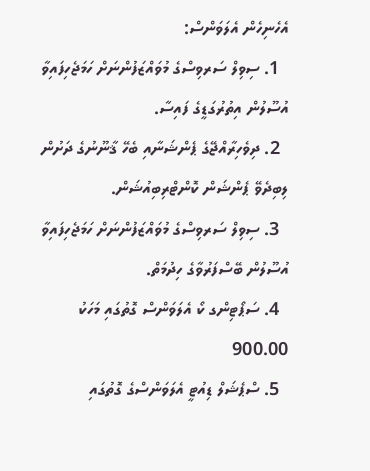އެހެނިހެން އެލަވަންސް:
  1. ސިވިލް ސަރވިސްގެ މުވައްޒަފުންނަށް ހަމަޖެހިފައިވާ އުސޫލުން އިތުރުގަޑީގެ ފައިސާ.
  2. ދިވެހިރާއްޖޭގެ ޕެންޝަނާއި ބެހޭ ޤާނޫނުގެ ދަށުން ލިބިދެވޭ ޕެންޝަން ކޮންޓްރިބިއުޝަން.
  3. ސިވިލް ސަރވިސްގެ މުވައްޒަފުންނަށް ހަމަޖެހިފައިވާ އުސޫލުން ބޭސްފަރުވާގެ ހިދުމަތް.
  4. ސަޕޯޓިންގ ކޯ އެލަވަންސް ގޮތުގައި މަހަކު 900.00
  5. ސްޕެޝަލް ޑިއުޓީ އެލަވަންސްގެ ގޮތުގައި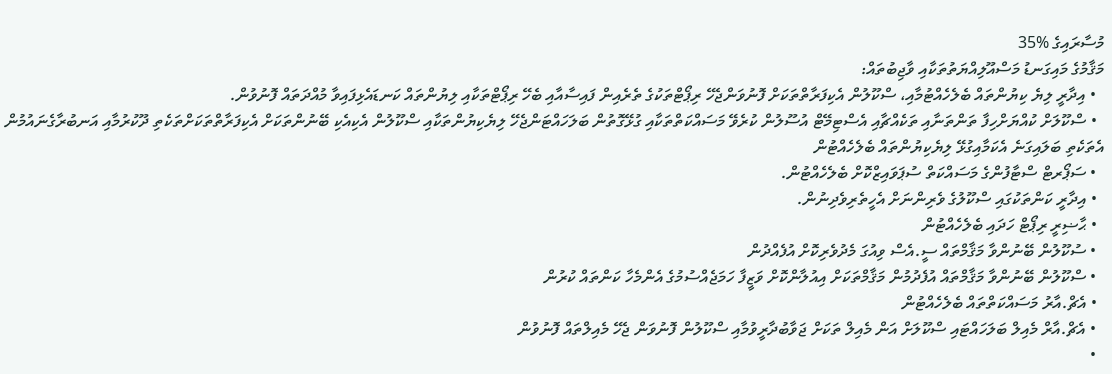މުސާރައިގެ %35
މަޤާމުގެ މައިގަނޑު މަސްއޫލިއްޔަތުތަކާއި ވާޖިބުތައް:
  • އިދާރީ ލިޔެ ކިޔުންތައް ބެލެހެއްޓުމާއި، ސްކޫލުން އެކިފަރާތްތަކަށް ފޮނުވަންޖެހޭ ރިޕޯޓްތަކުގެ ތެރެއިން ފައިސާއާއި ބެހޭ ރިޕޯޓްތަކާއި ލިޔުންތައް ކަނޑައެޅިފައިވާ މުއްދަތައް ފޮނުވުން.
  • ސްކޫލަށް ކުއްޔަށްހިފާ ތަންތަނާއި ތަކެއްޗާއި އެސްޓިމޭޓް އުސޫލުން ކުރެވޭ މަސައްކަތްތަކާއި ގުޅޭގޮތުން ބަލަހައްޓަންޖެހޭ ލިޔެކިޔުންތަކާއި ސްކޫލުން އެކިއެކި ބޭނުންތަކަށް އެކިފަރާތްތަކަށްތަކެތި ދޫކުރުމާއި އަނބުރާގެނައުމުން އެތަކެތި ބަލައިގަނެ އެކަމާއިގުޅޭ ލިޔެކިޔުންތައް ބެލެހެއްޓުން
  • ސަޕޯރޓް ސްޓާފުންގެ މަސައްކަތް ސުޕަވައިޒްކޮށް ބެލެހެއްޓުން.
  • އިދާރީ ކަންތަކުގައި ސްކޫލުގެ ވެރިންނަށް އެހީތެރިވެދިނުން.
  • ޙާޟިރީ ރިޕޯޓް ހަދައި ބެލެހެއްޓުން
  • ސުކޫލުން ބޭނުންވާ މަޤާމްތައް ސީ.އެސް ވިއުގަ މެދުވެރިކޮށް އުފެއްދުން
  • ސްކޫލުން ބޭނުންވާ މަޤާމްތައް އުފެދުމުން މަޤާމްތަކަށް އިއުލާންކޮށް ވަޒީފާ ހަމަޖެއްސުމުގެ އެންމެހާ ކަންތައް ކުރުން
  • އެޗް.އާރު މަސައްކަތްތައް ބެލެހެއްޓުން
  • އެޗް.އާރް މެއިލް ބަލަހައްޓައި ސްކޫލަށް އަން މެއިލް ތަކަށް ޖަވާބުދާރީވުމާއި ސްކޫލުން ފޮނުވަން ޖެހޭ މެއިލްތައް ފޮނުވުން
  •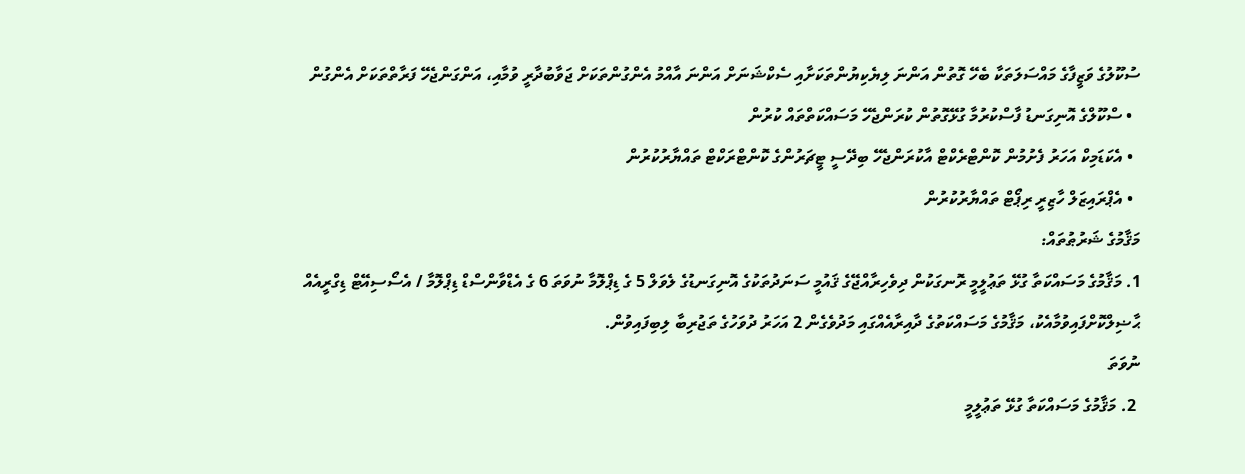ސުކޫލުގެ ވަޒީފާގެ މައްސަލަތަކާ ބެހޭ ގޮތުން އަންނަ ލިޔެކިޔުންތަކަށާއި ސެކްޝަނަށް އަންނަ އާއްމު އެންގުންތަކަށް ޖަވާބުދާރީ ވުމާއި، އަންގަންޖެހޭ ފަރާތްތަކަށް އެންގުން
  • ސްކޫލްގެ އޮނިގަނޑު ފާސްކުރުމާ ގުޅޭގޮތުން ކުރަންޖެހޭ މަސައްކަތްތައް ކުރުން
  • އެކަޑަމިކް އަހަރު ފެށުމުން ކޮންޓްރެކްޓް އާކުރަންޖެހޭ ބިދޭސީ ޓީޗަރުންގެ ކޮންޓްރަކްޓް ތައްޔާރުކުރުން
  • އެޕްރައިޒަލް ހާޒިރީ ރިޕޯޓް ތައްޔާރުކުރުން
މަޤާމުގެ ޝަރުޠުތައް:
1. މަޤާމުގެ މަސައްކަތާ ގުޅޭ ތަޢުލީމީ ރޮނގަކުން ދިވެހިރާއްޖޭގެ ޤައުމީ ސަނަދުތަކުގެ އޮނިގަނޑުގެ ލެވަލް 5 ގެ ޑިޕްލޮމާ ނުވަތަ 6 ގެ އެޑްވާންސްޑް ޑިޕްލޮމާ / އެސޯސިއޭޓް ޑިގްރީއެއް ޙާޟިލްކޮށްފައިވުމާއެކު، މަޤާމުގެ މަސައްކަތުގެ ދާއިރާއެއްގައި މަދުވެގެން 2 އަހަރު ދުވަހުގެ ތަޖުރިބާ ލިބިފައިވުން.
ނުވަތަ
 2. މަޤާމުގެ މަސައްކަތާ ގުޅޭ ތަޢުލީމީ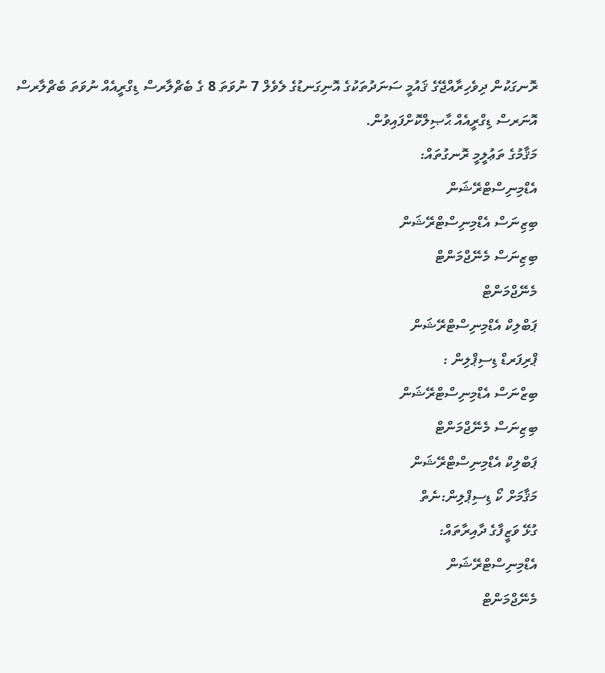ރޮނގަކުން ދިވެހިރާއްޖޭގެ ޤައުމީ ސަނަދުތަކުގެ އޮނިގަނޑުގެ ލެވެލް 7 ނުވަތަ 8 ގެ ބެޗްލާރސް ޑިގްރީއެއް ނުވަތަ ބެޗްލާރސް އޮނަރސް ޑިގްރީއެއް ޙާޞިލްކޮށްފައިވުން.
މަޤާމުގެ ތަޢުލީމީ ރޮނގުތައް:
އެޑްމިނިސްޓްރޭޝަން
ބިޒިނަސް އެޑްމިނިސްޓްރޭޝަން
ބިޒިނަސް މެނޭޖްމަންޓް
މެނޭޖްމަންޓް
ޕަބްލިކް އެޑްމިނިސްޓްރޭޝަން
ޕްރިފަރޑް ޑިސިޕްލިން :
ބިޒްނަސް އެޑްމިނިސްޓްރޭޝަން
ބިޒިނަސް މެނޭޖްމަންޓް
ޕަބްލިކް އެޑްމިނިސްޓްރޭޝަން
މަޤާމަށް ކޯ ޑިސިޕްލިން:ނެތް
ގުޅޭ ވަޒީފާގެ ދާއިރާތައް:
އެޑްމިނިސްޓްރޭޝަން
މެނޭޖްމަންޓް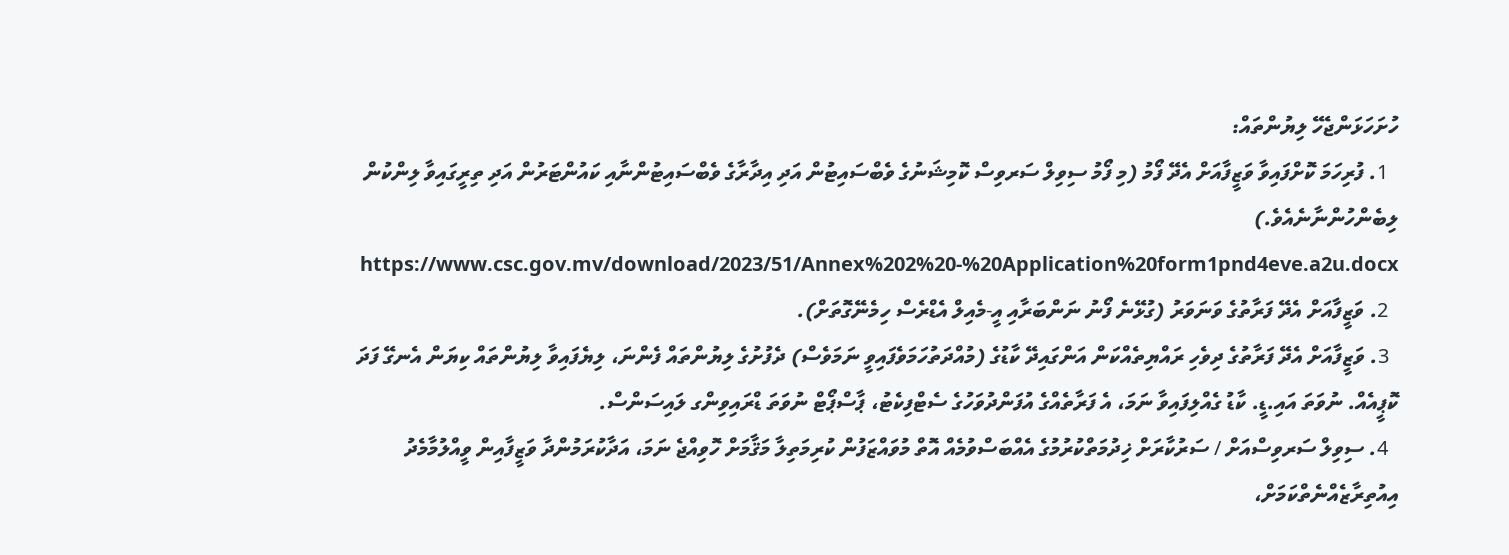ހުށަހަޅަންޖެހޭ ލިޔުންތައް:
  1. ފުރިހަމަ ކޮށްފައިވާ ވަޒީފާއަށް އެދޭ ފޯމު (މި ފޯމު ސިވިލް ސަރވިސް ކޮމިޝަނުގެ ވެބްސައިޓުން އަދި އިދާރާގެ ވެބްސައިޓުންނާއި ކައުންޓަރުން އަދި ތިރީގައިވާ ލިންކުން ލިބެންހުންނާނެއެވެ.)  https://www.csc.gov.mv/download/2023/51/Annex%202%20-%20Application%20form1pnd4eve.a2u.docx
  2. ވަޒީފާއަށް އެދޭ ފަރާތުގެ ވަނަވަރު (ގުޅޭނެ ފޯނު ނަންބަރާއި އީ-މެއިލް އެޑްރެސް ހިމެނޭގޮތަށް).
  3. ވަޒީފާއަށް އެދޭ ފަރާތުގެ ދިވެހި ރައްޔިތެއްކަން އަންގައިދޭ ކާޑުގެ (މުއްދަތުހަމަވެފައިވީ ނަމަވެސް) ދެފުށުގެ ލިޔުންތައް ފެންނަ، ލިޔެފައިވާ ލިޔުންތައް ކިޔަން އެނގޭ ފަދަ ކޮޕީއެއް. ނުވަތަ އައި.ޑީ. ކާޑު ގެއްލިފައިވާ ނަމަ، އެ ފަރާތެއްގެ އުފަންދުވަހުގެ ސެޓްފިކެޓު، ޕާސްޕޯޓް ނުވަތަ ޑްރައިވިންގ ލައިސަންސް.
  4. ސިވިލް ސަރވިސްއަށް / ސަރުކާރަށް ޚިދުމަތްކުރުމުގެ އެއްބަސްވުމެއް އޮތް މުވައްޒަފުން ކުރިމަތިލާ މަޤާމަށް ހޮވިއްޖެ ނަމަ، އަދާކުރަމުންދާ ވަޒީފާއިން ވީއްލުމާމެދު އިއުތިރާޒެއްނެތްކަމަށް،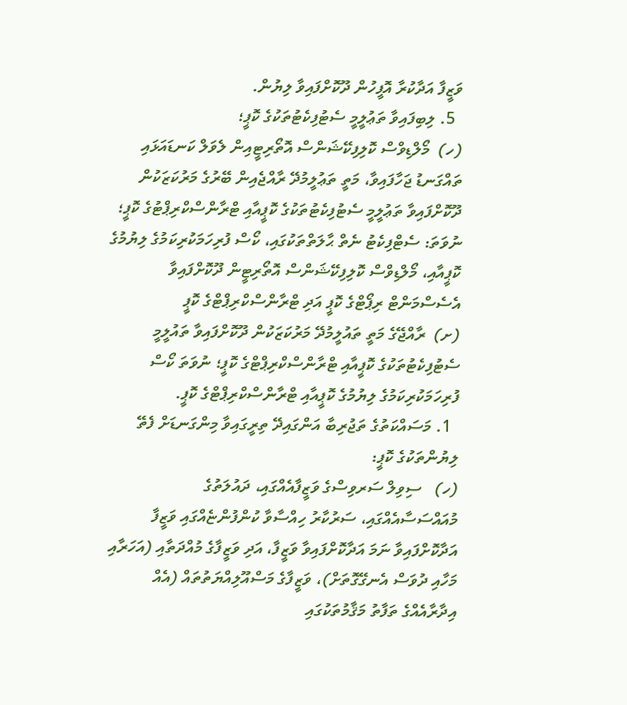ވަޒީފާ އަދާކުރާ އޮފީހުން ދޫކޮށްފައިވާ ލިޔުން.
  5. ލިބިފައިވާ ތަޢުލީމީ ސެޓުފިކެޓުތަކުގެ ކޮޕީ؛
(ހ)  މޯލްޑިވްސް ކޮލިފިކޭޝަންސް އޮތޯރިޓީއިން ލެވަލް ކަނޑައަޅައި ތައްގަނޑު ޖަހާފައިވާ، މަތީ ތަޢުލީމުދޭ ރާއްޖެއިން ބޭރުގެ މަރުކަޒަކުން ދޫކޮށްފައިވާ ތަޢުލީމީ ސެޓުފިކެޓުތަކުގެ ކޮޕީއާއި ޓްރާންސްކްރިޕްޓުގެ ކޮޕީ؛ ނުވަތަ: ސެޓްފިކެޓު ނެތް ޙާލަތްތަކުގައި، ކޯސް ފުރިހަމަކުރިކަމުގެ ލިޔުމުގެ ކޮޕީއާއި، މޯލްޑިވްސް ކޮލިފިކޭޝަންސް އޮތޯރިޓީން ދޫކޮށްފައިވާ އެސެސްމަންޓް ރިޕޯޓްގެ ކޮޕީ އަދި ޓްރާންސްކްރިޕްޓްގެ ކޮޕީ
(ށ)  ރާއްޖޭގެ މަތީ ތައުލީމުދޭ މަރުކަޒަކުން ދޫކޮށްފައިވާ ތައުލީމީ ސެޓުފިކެޓުތަކުގެ ކޮޕީއާއި ޓްރާންސްކްރިޕްޓްގެ ކޮޕީ؛ ނުވަތަ ކޯސް ފުރިހަމަކުރިކަމުގެ ލިޔުމުގެ ކޮޕީއާއި ޓްރާންސްކްރިޕްޓްގެ ކޮޕީ.
  1. މަސައްކަތުގެ ތަޖުރިބާ އަންގައިދޭ ތިރީގައިވާ މިންގަނޑަށް ފެތޭ ލިޔުންތަކުގެ ކޮޕީ:
(ހ)   ސިވިލް ސަރވިސްގެ ވަޒީފާއެއްގައި، ދައުލަތުގެ މުއައްސަސާއެއްގައި، ސަރުކާރު ހިއްސާވާ ކުންފުންޏެއްގައި ވަޒީފާ އަދާކޮށްފައިވާ ނަމަ އަދާކޮށްފައިވާ ވަޒީފާ، އަދި ވަޒީފާގެ މުއްދަތާއި (އަހަރާއި މަހާއި ދުވަސް އެނގޭގޮތަށް)، ވަޒީފާގެ މަސްއޫލިއްޔަތުތައް (އެއް އިދާރާއެއްގެ ތަފާތު މަޤާމުތަކުގައި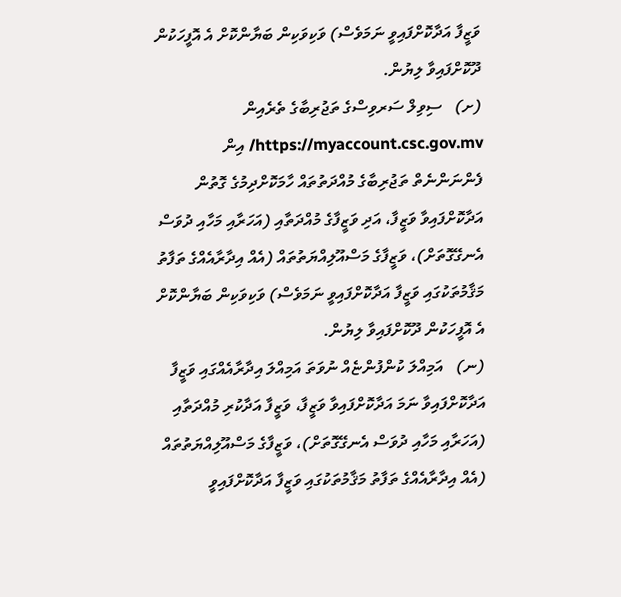ވަޒީފާ އަދާކޮށްފައިވީ ނަމަވެސް) ވަކިވަކިން ބަޔާންކޮށް އެ އޮފީހަކުން ދޫކޮށްފައިވާ ލިޔުން.
(ށ)   ސިވިލް ސަރވިސްގެ ތަޖުރިބާގެ ތެރެއިން https://myaccount.csc.gov.mv/ އިން ފެންނަންނެތް ތަޖުރިބާގެ މުއްދަތުތައް ހާމަކޮށްދިމުގެ ގޮތުން އަދާކޮށްފައިވާ ވަޒީފާ، އަދި ވަޒީފާގެ މުއްދަތާއި (އަހަރާއި މަހާއި ދުވަސް އެނގޭގޮތަށް)، ވަޒީފާގެ މަސްއޫލިއްޔަތުތައް (އެއް އިދާރާއެއްގެ ތަފާތު މަޤާމުތަކުގައި ވަޒީފާ އަދާކޮށްފައިވީ ނަމަވެސް) ވަކިވަކިން ބަޔާންކޮށް އެ އޮފީހަކުން ދޫކޮށްފައިވާ ލިޔުން.
(ނ)   އަމިއްލަ ކުންފުންޏެއް ނުވަތަ އަމިއްލަ އިދާރާއެއްގައި ވަޒީފާ އަދާކޮށްފައިވާ ނަމަ އަދާކޮށްފައިވާ ވަޒީފާ، ވަޒީފާ އަދާކުރި މުއްދަތާއި (އަހަރާއި މަހާއި ދުވަސް އެނގޭގޮތަށް)، ވަޒީފާގެ މަސްއޫލިއްޔަތުތައް (އެއް އިދާރާއެއްގެ ތަފާތު މަޤާމުތަކުގައި ވަޒީފާ އަދާކޮށްފައިވީ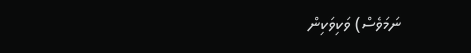ނަމަވެސް) ވަކިވަކިން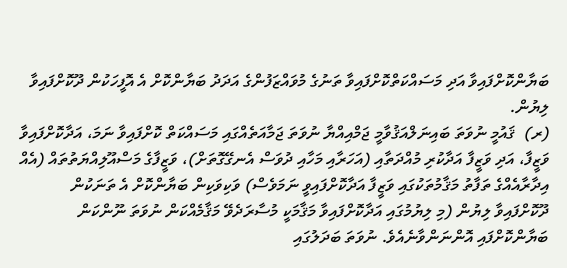ބަޔާންކޮށްފައިވާ އަދި މަސައްކަތްކޮށްފައިވާ ތަނުގެ މުވައްޒަފުންގެ އަދަދު ބަޔާންކޮށް އެ އޮފީހަކުން ދޫކޮށްފައިވާ ލިޔުން.
(ރ)  ޤައުމީ ނުވަތަ ބައިނަލްއަޤުވާމީ ޖަމްއިއްޔާ ނުވަތަ ޖަމާއަތެއްގައި މަސައްކަތް ކޮށްފައިވާ ނަމަ، އަދާކޮށްފައިވާ ވަޒީފާ، އަދި ވަޒީފާ އަދާކުރި މުއްދަތާއި (އަހަރާއި މަހާއި ދުވަސް އެނގޭގޮތަށް)، ވަޒީފާގެ މަސްއޫލިއްޔަތުތައް (އެއް އިދާރާއެއްގެ ތަފާތު މަޤާމުތަކުގައި ވަޒީފާ އަދާކޮށްފައިވީ ނަމަވެސް) ވަކިވަކިން ބަޔާންކޮށް އެ ތަނަކުން ދޫކޮށްފައިވާ ލިޔުން (މި ލިޔުމުގައި އަދާކޮށްފައިވާ މަޤާމަކީ މުސާރަދެވޭ މަޤާމެއްކަން ނުވަތަ ނޫންކަން ބަޔާންކޮށްފައި އޮންނަންވާނެއެވެ. ނުވަތަ ބަދަލުގައި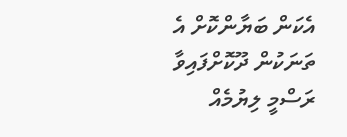އެކަން ބަޔާންކޮށް އެ ތަނަކުން ދޫކޮށްފައިވާ ރަސްމީ ލިޔުމެއް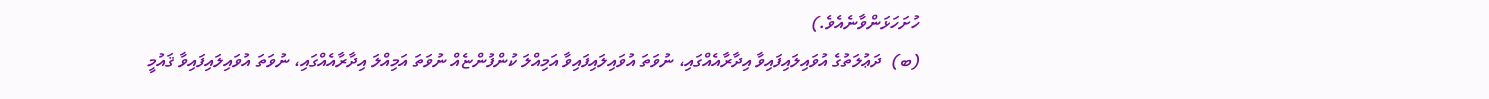ހުށަހަޅަންވާނެއެވެ.)
(ބ)  ދަޢުލަތުގެ އުވައިލައިފައިވާ އިދާރާއެއްގައި، ނުވަތަ އުވައިލައިފައިވާ އަމިއްލަ ކުންފުންޏެއް ނުވަތަ އަމިއްލަ އިދާރާއެއްގައި، ނުވަތަ އުވައިލައިފައިވާ ޤައުމީ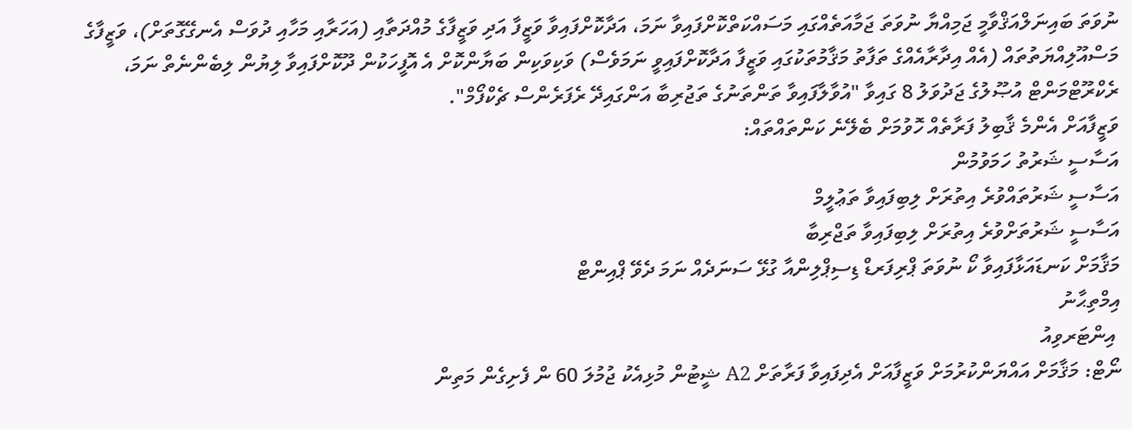ނުވަތަ ބައިނަލްއަޤްވާމީ ޖަމިއްޔާ ނުވަތަ ޖަމާއަތެއްގައި މަސައްކަތްކޮށްފައިވާ ނަމަ، އަދާކޮށްފައިވާ ވަޒީފާ އަދި ވަޒީފާގެ މުއްދަތާއި (އަހަރާއި މަހާއި ދުވަސް އެނގޭގޮތަށް)، ވަޒީފާގެ މަސްއޫލިއްޔަތުތައް (އެއް އިދާރާއެއްގެ ތަފާތު މަޤާމުތަކުގައި ވަޒީފާ އަދާކޮށްފައިވީ ނަމަވެސް) ވަކިވަކިން ބަޔާންކޮށް އެ އޮފީހަކުން ދޫކޮށްފައިވާ ލިޔުން ލިބެންނެތް ނަމަ، ރެކްރޫޓްމަންޓް އުޞޫލުގެ ޖަދުވަލު 8 ގައިވާ "އުވާލާފައިވާ ތަންތަނުގެ ތަޖުރިބާ އަންގައިދޭ ރެފަރެންސް ޗެކްފޯމް".
ވަޒީފާއަށް އެންމެ ޤާބިލު ފަރާތެއް ހޮވުމަށް ބެލޭނެ ކަންތައްތައް:
އަސާސީ ޝަރުތު ހަމަވުމުން
އަސާސީ ޝަރުތައްވުރެ އިތުރަށް ލިބިފައިވާ ތަޢުލީމް
އަސާސީ ޝަރުތަށްވުރެ އިތުރަށް ލިބިފައިވާ ތަޖްރިބާ
މަޤާމަށް ކަނޑައަޅާފައިވާ ކޯ ނުވަތަ ޕްރިފަރޑް ޑިސިޕްލިންއާ ގުޅޭ ސަނަދެއް ނަމަ ދެވޭ ޕްއިންޓް
އިމްތިޙާނު
 އިންޓަރވިއު
ނޯޓް: މަޤާމަށް އައްޔަންކުރުމަށް ވަޒީފާއަށް އެދިފައިވާ ފަރާތަށް A2 ޝީޓުން މުޅިއެކު ޖުމުލަ 60 ން ފެށިގެން މަތިން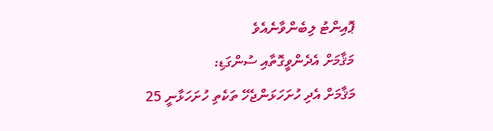ޕޮއިންޓު ލިބެންވާނެއެވެ
މަޤާމަށް އެދެންވީގޮތާއި ސުންގަޑި:
މަޤާމަށް އެދި ހުށަހަޅަންޖެހޭ ތަކެތި ހުށަހަޅާނީ 25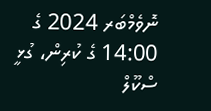ނޮވެމްބަރ 2024 ގެ 14:00 ގެ ކުރިން، ގުޅީ ސްކޫލް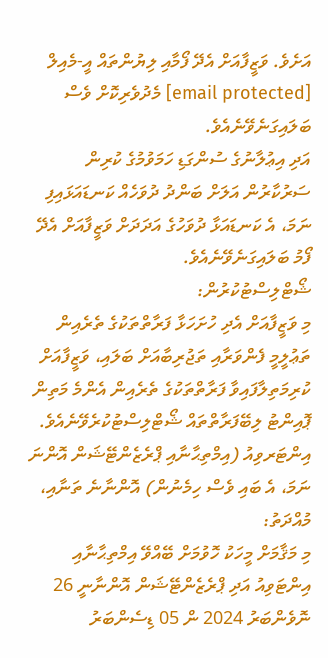އަށެވެ. ވަޒީފާއަށް އެދޭ ފޯމާއި ލިޔުންތައް އީ-މެއިލް [email protected] މެދުވެރިކޮށް ވެސް ބަލައިގަނެވޭނެއެވެ.
އަދި އިޢުލާނުގެ ސުންގަޑި ހަމަވުމުގެ ކުރިން ސަރުކާރުން އަލަށް ބަންދު ދުވަހެއް ކަނޑައަޅައިފި ނަމަ، އެ ކަނޑައަޅާ ދުވަހުގެ އަދަދަށް ވަޒީފާއަށް އެދޭ ފޯމު ބަލައިގަނެވޭނެއެވެ.
ޝޯޓްލިސްޓުކުރުން:
މި ވަޒީފާއަށް އެދި ހުށަހަޅާ ފަރާތްތަކުގެ ތެރެއިން ތަޢުލީމީ ފެންވަރާއި ތަޖުރިބާއަށް ބަލައި، ވަޒީފާއަށް ކުރިމަތިލާފައިވާ ފަރާތްތަކުގެ ތެރެއިން އެންމެ މަތިން ޕޮއިންޓު ލިބޭފަރާތްތައް ޝޯޓްލިސްޓުކުރެވޭނެއެވެ.
އިންޓަރވިއު (އިމްތިޙާނާއި ޕްރެޒެންޓޭޝަން އޮންނަ ނަމަ، އެ ބައި ވެސް ހިމެނުން) އޮންނާނެ ތަނާއި، މުއްދަތު:
މި މަޤާމަށް މީހަކު ހޮވުމަށް ބޭއްވޭ އިމްތިޙާނާއި އިންޓަވިއު އަދި ޕްރެޒެންޓޭޝަން އޮންނާނީ 26 ނޮވެންބަރު 2024 ން 05 ޑިސެންބަރު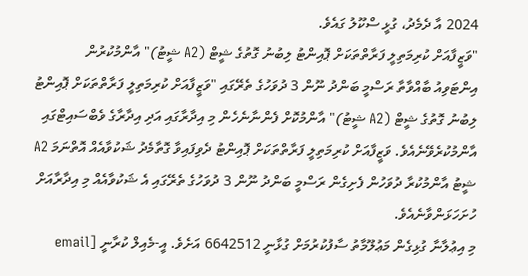2024 އާ ދެމެދު، ގުޅީ ސްކޫލު ގައެވެ.
"ވަޒީފާއަށް ކުރިމަތިލީ ފަރާތްތަކަށް ޕޮއިންޓު ލިބުނު ގޮތުގެ ޝީޓް (A2 ޝީޓު)" އާންމުކުރުން
އިންޓަވިއު ބާއްވާތާ ރަސްމީ ބަންދު ނޫން 3 ދުވަހުގެ ތެރޭގައި "ވަޒީފާއަށް ކުރިމަތިލީ ފަރާތްތަކަށް ޕޮއިންޓު ލިބުނު ގޮތުގެ ޝީޓް (A2 ޝީޓު)" އާންމުކޮށް ފެންނާނެހެން މި އިދާރާގައި އަދި އިދާރާގެ ވެބްސައިޓްގައި އާންމުކުރެވޭނެއެވެ. ވަޒީފާއަށް ކުރިމަތިލީ ފަރާތްތަކަށް ޕޮއިންޓު ދެވިފައިވާ ގޮތާމެދު ޝަކުވާއެއް އޮތްނަމަ A2 ޝީޓު އާންމުކުރާ ދުވަހުން ފެށިގެން ރަސްމީ ބަންދު ނޫން 3 ދުވަހުގެ ތެރޭގައި އެ ޝަކުވާއެއް މި އިދާރާއަށް ހުށަހަޅަންވާނެއެވެ.
މި އިޢުލާނާ ގުޅިގެން މަޢުލޫމާތު ސާފުކުރުމަށް ގުޅާނީ 6642512 އަށެވެ. އީ-މެއިލް ކުރާނީ [email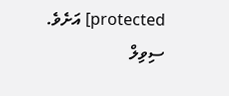protected] އަށެވެ.
ސިވިލް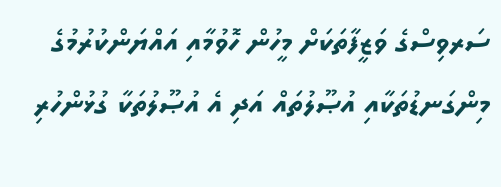ސަރވިސްގެ ވަޒީފާތަކަށް މީހުން ހޮވުމާއި އައްޔަންކުރުމުގެ މިންގަނޑުތަކާއި އުޞޫލުތައް އަދި އެ އުޞޫލުތަކާ ގުޅުންހުރި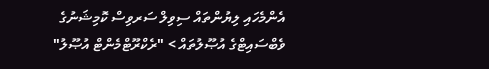އެންމެހައި ލިޔުންތައް ސިވިލް ސަރވިސް ކޮމިޝަނުގެ ވެބްސައިޓްގެ އުޞޫލުތައް > "ރެކްރޫޓްމެންޓް އުޞޫލު"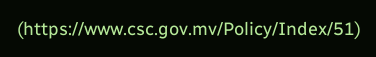(https://www.csc.gov.mv/Policy/Index/51)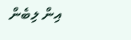އިން ލިބެން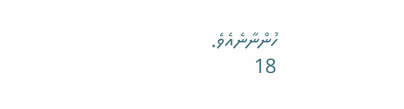ހުންނާނެއެވެ.
18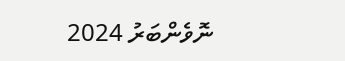ނޮވެންބަރު 2024